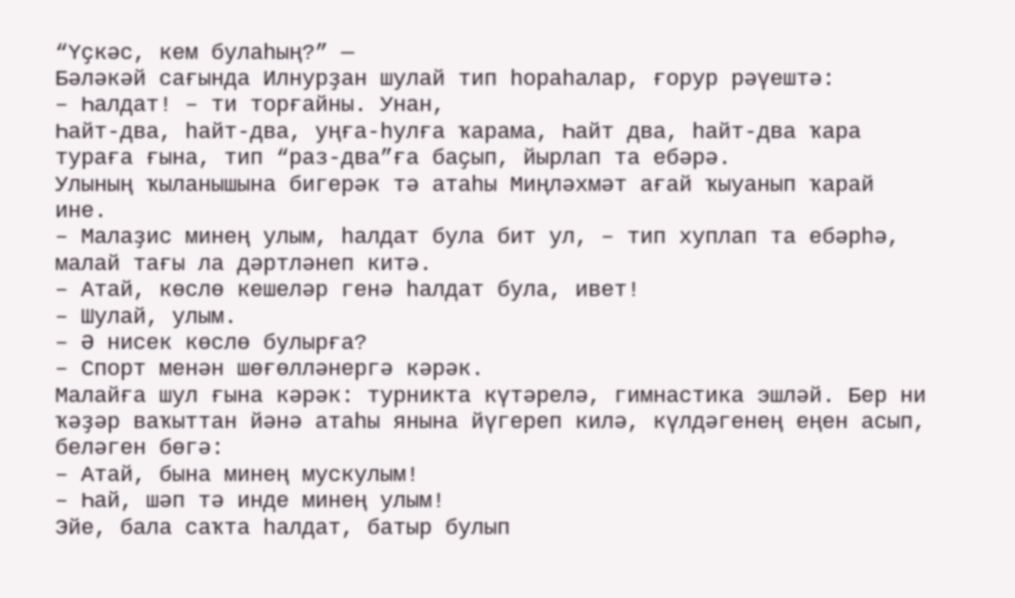“Үҫкәс, кем булаһың?” —
Бәләкәй сағында Илнурҙан шулай тип һораһалар, ғорур рәүештә:
– Һалдат! – ти торғайны. Унан,
Һайт-два, һайт-два, уңға-һулға ҡарама, Һайт два, һайт-два ҡара тураға ғына, тип “раз-два”ға баҫып, йырлап та ебәрә.
Улының ҡыланышына бигерәк тә атаһы Миңләхмәт ағай ҡыуанып ҡарай ине.
– Малаҙис минең улым, һалдат була бит ул, – тип хуплап та ебәрһә, малай тағы ла дәртләнеп китә.
– Атай, көслө кешеләр генә һалдат була, ивет!
– Шулай, улым.
– Ә нисек көслө булырға?
– Спорт менән шөғөлләнергә кәрәк.
Малайға шул ғына кәрәк: турникта күтәрелә, гимнастика эшләй. Бер ни ҡәҙәр ваҡыттан йәнә атаһы янына йүгереп килә, күлдәгенең еңен асып, беләген бөгә:
– Атай, бына минең мускулым!
– Һай, шәп тә инде минең улым!
Эйе, бала саҡта һалдат, батыр булып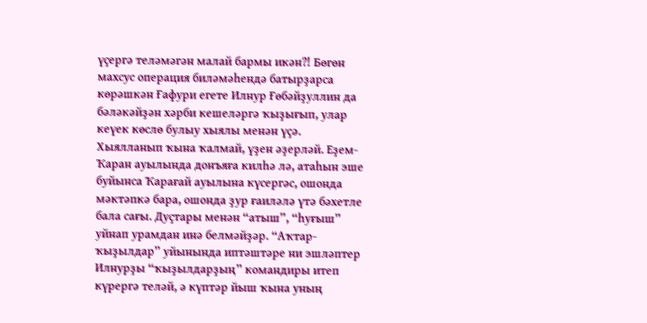үҫергә теләмәгән малай бармы икән?! Бөгөн махсус операция биләмәһендә батырҙарса көрәшкән Ғафури егете Илнур Ғөбәйҙуллин да бәләкәйҙән хәрби кешеләргә ҡыҙығып, улар кеүек көслө булыу хыялы менән үҫә. Хыялланып ҡына ҡалмай, үҙен әҙерләй. Еҙем-Ҡаран ауылында донъяға килһә лә, атаһын эше буйынса Ҡарағай ауылына күсергәс, ошонда мәктәпкә бара, ошонда ҙур ғаиләлә үтә бәхетле бала сағы. Дуҫтары менән “атыш”, “һуғыш” уйнап урамдан инә белмәйҙәр. “Аҡтар-ҡыҙылдар” уйынында иптәштәре ни эшләптер Илнурҙы “ҡыҙылдарҙың” командиры итеп күрергә теләй, ә күптәр йыш ҡына уның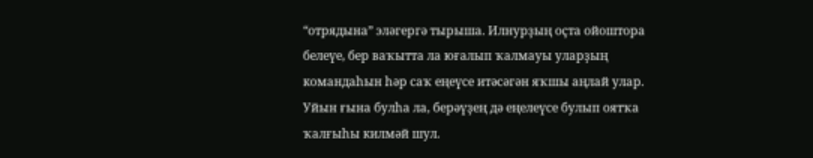“отрядына” эләгергә тырыша. Илнурҙың оҫта ойоштора белеүе, бер ваҡытта ла юғалып ҡалмауы уларҙың командаһын һәр саҡ еңеүсе итәсәгән яҡшы аңлай улар. Уйын ғына булһа ла, берәүҙең дә еңелеүсе булып оятҡа ҡалғыһы килмәй шул.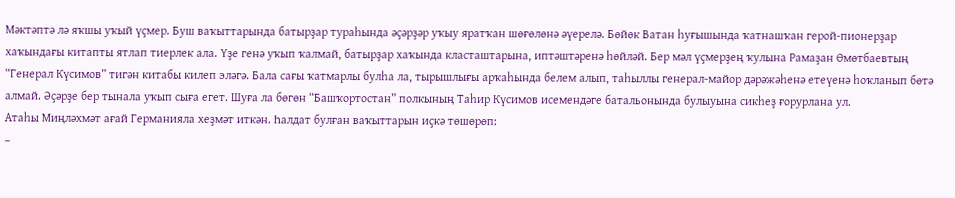Мәктәптә лә яҡшы уҡый үҫмер. Буш ваҡыттарында батырҙар тураһында әҫәрҙәр уҡыу яратҡан шөғөлөнә әүерелә. Бөйөк Ватан һуғышында ҡатнашҡан герой-пионерҙар хаҡындағы китапты ятлап тиерлек ала. Үҙе генә уҡып ҡалмай, батырҙар хаҡында класташтарына, иптәштәренә һөйләй. Бер мәл үҫмерҙең ҡулына Рамаҙан Өмөтбаевтың “Генерал Күсимов” тигән китабы килеп эләгә. Бала сағы ҡатмарлы булһа ла, тырышлығы арҡаһында белем алып, таһыллы генерал-майор дәрәжәһенә етеүенә һоҡланып бөтә алмай. Әҫәрҙе бер тынала уҡып сыға егет. Шуға ла бөгөн “Башҡортостан” полкының Таһир Күсимов исемендәге батальонында булыуына сикһеҙ ғорурлана ул.
Атаһы Миңләхмәт ағай Германияла хеҙмәт иткән. Һалдат булған ваҡыттарын иҫкә төшөрөп:
–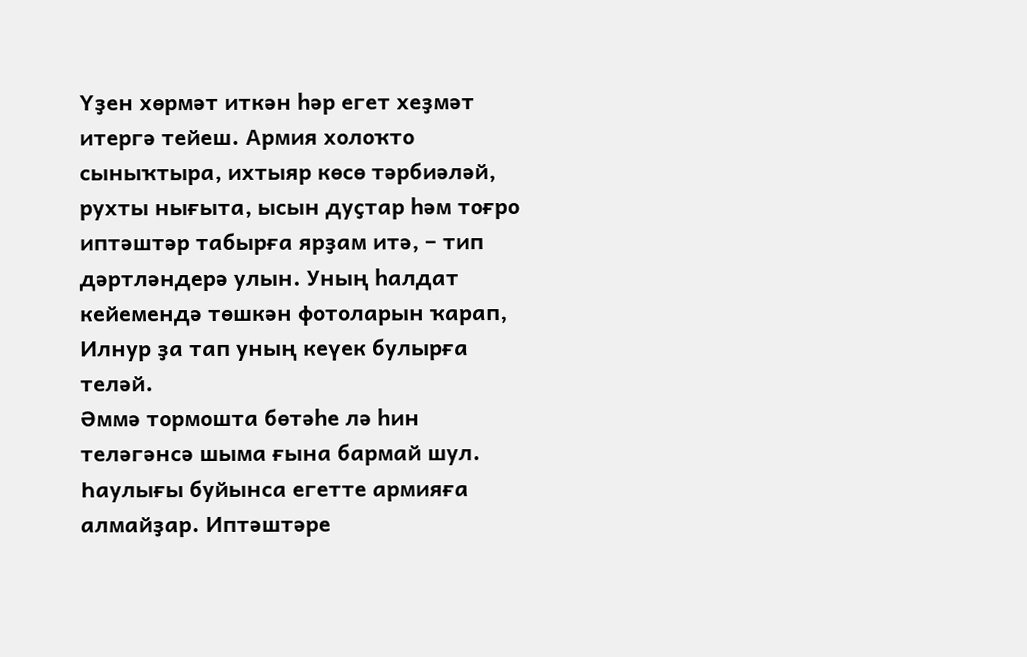Үҙен хөрмәт иткән һәр егет хеҙмәт итергә тейеш. Армия холоҡто сыныҡтыра, ихтыяр көсө тәрбиәләй, рухты нығыта, ысын дуҫтар һәм тоғро иптәштәр табырға ярҙам итә, – тип дәртләндерә улын. Уның һалдат кейемендә төшкән фотоларын ҡарап, Илнур ҙа тап уның кеүек булырға теләй.
Әммә тормошта бөтәһе лә һин теләгәнсә шыма ғына бармай шул. Һаулығы буйынса егетте армияға алмайҙар. Иптәштәре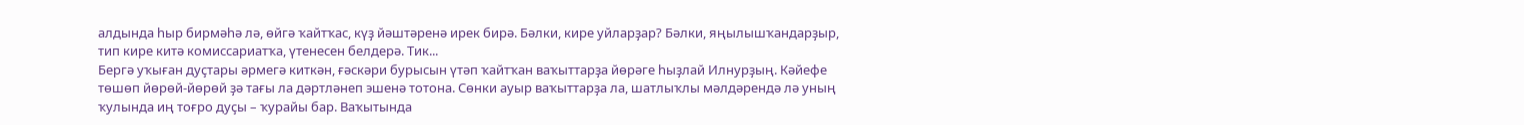алдында һыр бирмәһә лә, өйгә ҡайтҡас, күҙ йәштәренә ирек бирә. Бәлки, кире уйларҙар? Бәлки, яңылышҡандарҙыр, тип кире китә комиссариатҡа, үтенесен белдерә. Тик...
Бергә уҡыған дуҫтары әрмегә киткән, ғәскәри бурысын үтәп ҡайтҡан ваҡыттарҙа йөрәге һыҙлай Илнурҙың. Кәйефе төшөп йөрөй-йөрөй ҙә тағы ла дәртләнеп эшенә тотона. Сөнки ауыр ваҡыттарҙа ла, шатлыҡлы мәлдәрендә лә уның ҡулында иң тоғро дуҫы – ҡурайы бар. Ваҡытында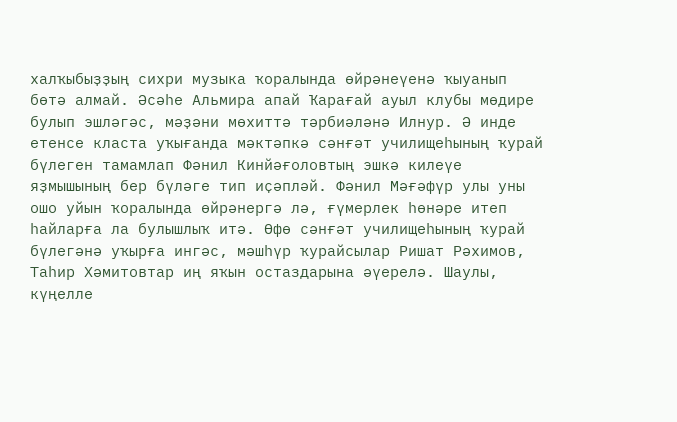халҡыбыҙҙың сихри музыка ҡоралында өйрәнеүенә ҡыуанып бөтә алмай. Әсәһе Альмира апай Ҡарағай ауыл клубы мөдире булып эшләгәс, мәҙәни мөхиттә тәрбиәләнә Илнур. Ә инде етенсе класта уҡығанда мәктәпкә сәнғәт училищеһының ҡурай бүлеген тамамлап Фәнил Кинйәғоловтың эшкә килеүе яҙмышының бер бүләге тип иҫәпләй. Фәнил Мәғәфүр улы уны ошо уйын ҡоралында өйрәнергә лә, ғүмерлек һөнәре итеп һайларға ла булышлыҡ итә. Өфө сәнғәт училищеһының ҡурай бүлегәнә уҡырға ингәс, мәшһүр ҡурайсылар Ришат Рәхимов, Таһир Хәмитовтар иң яҡын остаздарына әүерелә. Шаулы, күңелле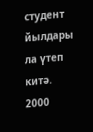студент йылдары ла үтеп китә. 2000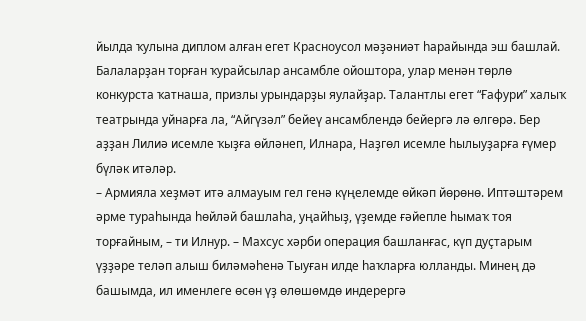йылда ҡулына диплом алған егет Красноусол мәҙәниәт һарайында эш башлай.
Балаларҙан торған ҡурайсылар ансамбле ойоштора, улар менән төрлө конкурста ҡатнаша, призлы урындарҙы яулайҙар. Талантлы егет “Ғафури” халыҡ театрында уйнарға ла, “Айгүзәл” бейеү ансамблендә бейергә лә өлгөрә. Бер аҙҙан Лилиә исемле ҡыҙға өйләнеп, Илнара, Наҙгөл исемле һылыуҙарға ғүмер бүләк итәләр.
– Армияла хеҙмәт итә алмауым гел генә күңелемде өйкәп йөрөнө. Иптәштәрем әрме тураһында һөйләй башлаһа, уңайһыҙ, үҙемде ғәйепле һымаҡ тоя торғайным, – ти Илнур. – Махсус хәрби операция башланғас, күп дуҫтарым үҙҙәре теләп алыш биләмәһенә Тыуған илде һаҡларға юлланды. Минең дә башымда, ил именлеге өсөн үҙ өлөшөмдө индерергә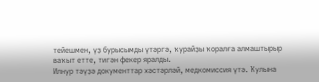тейешмен, үҙ бурысымды үтәргә, ҡурайҙы ҡоралға алмаштырыр ваҡыт етте, тигән фекер яралды.
Илнур тәүҙә документтар хәстәрләй, медкомиссия үтә. Ҡулына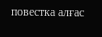повестка алғас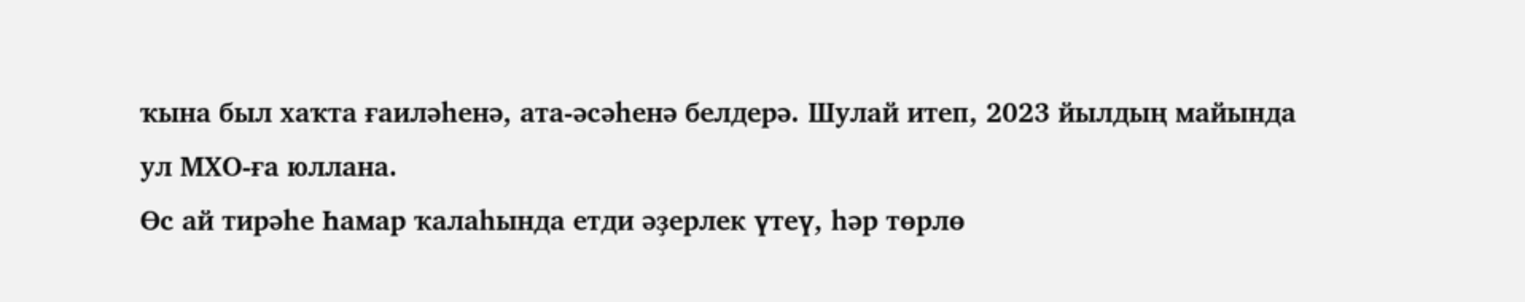ҡына был хаҡта ғаиләһенә, ата-әсәһенә белдерә. Шулай итеп, 2023 йылдың майында ул МХО-ға юллана.
Өс ай тирәһе Һамар ҡалаһында етди әҙерлек үтеү, һәр төрлө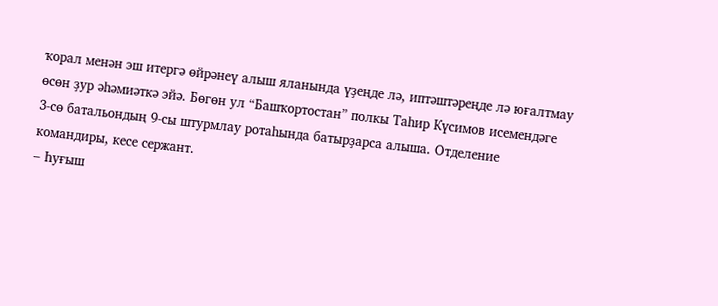ҡорал менән эш итергә өйрәнеү алыш яланында үҙеңде лә, иптәштәреңде лә юғалтмау өсөн ҙур әһәмиәткә эйә. Бөгөн ул “Башҡортостан” полкы Таһир Күсимов исемендәге 3-сө батальондың 9-сы штурмлау ротаһында батырҙарса алыша. Отделение командиры, кесе сержант.
– Һуғыш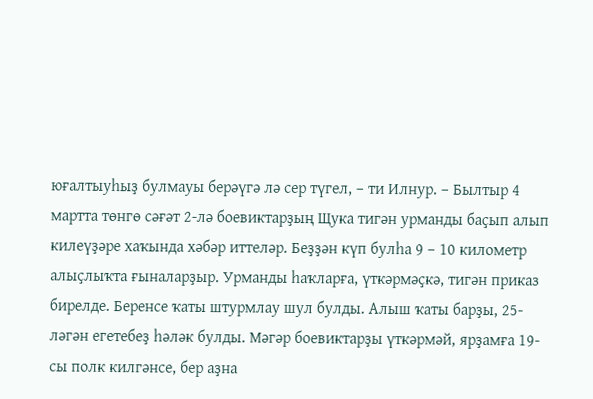юғалтыуһыҙ булмауы берәүгә лә сер түгел, – ти Илнур. – Былтыр 4 мартта төнгө сәғәт 2-лә боевиктарҙың Щука тигән урманды баҫып алып килеүҙәре хаҡында хәбәр иттеләр. Беҙҙән күп булһа 9 – 10 километр алыҫлыҡта ғыналарҙыр. Урманды һаҡларға, үткәрмәҫкә, тигән приказ бирелде. Беренсе ҡаты штурмлау шул булды. Алыш ҡаты барҙы, 25-ләгән егетебеҙ һәләк булды. Мәгәр боевиктарҙы үткәрмәй, ярҙамға 19-сы полк килгәнсе, бер аҙна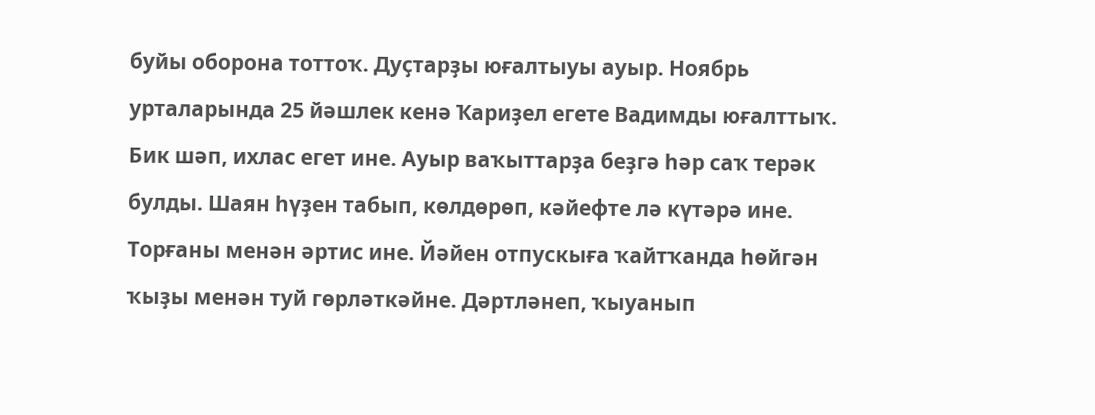буйы оборона тоттоҡ. Дуҫтарҙы юғалтыуы ауыр. Ноябрь урталарында 25 йәшлек кенә Ҡариҙел егете Вадимды юғалттыҡ. Бик шәп, ихлас егет ине. Ауыр ваҡыттарҙа беҙгә һәр саҡ терәк булды. Шаян һүҙен табып, көлдөрөп, кәйефте лә күтәрә ине. Торғаны менән әртис ине. Йәйен отпускыға ҡайтҡанда һөйгән ҡыҙы менән туй гөрләткәйне. Дәртләнеп, ҡыуанып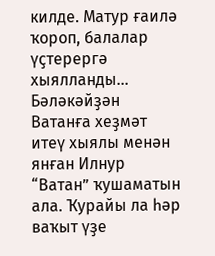килде. Матур ғаилә ҡороп, балалар үҫтерергә хыялланды...
Бәләкәйҙән Ватанға хеҙмәт итеү хыялы менән янған Илнур “Ватан” ҡушаматын ала. Ҡурайы ла һәр ваҡыт үҙе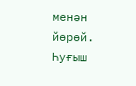менән йөрөй. Һуғыш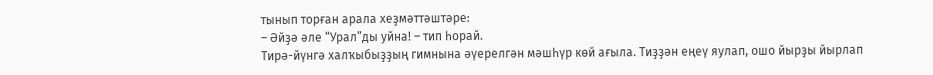тынып торған арала хеҙмәттәштәре:
– Әйҙә әле “Урал”ды уйна! – тип һорай.
Тирә-йүнгә халҡыбыҙҙың гимнына әүерелгән мәшһүр көй ағыла. Тиҙҙән еңеү яулап, ошо йырҙы йырлап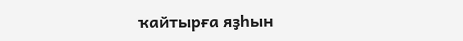ҡайтырға яҙһын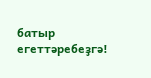батыр егеттәребеҙгә!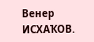Венер ИСХАҠОВ.